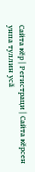Сайта кӗр | Регистраци | Сайта кӗрсен унпа туллин усӑ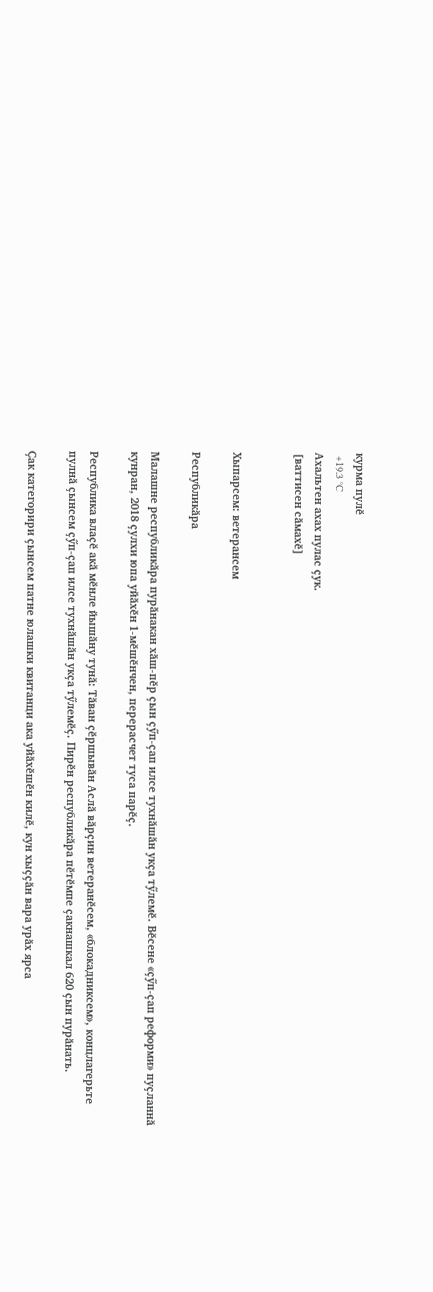курма пулӗ
 +19.3 °C
Ахальтен ахах пулас ҫук.
[ваттисен сӑмахӗ]


Хыпарсем: ветерансем

Республикӑра

Малашне республикӑра пурӑнакан хӑш-пӗр ҫын ҫӳп-ҫап илсе тухнӑшӑн укҫа тӳлемӗ. Вӗсене «ҫӳп-ҫап реформи» пуҫланнӑ кунран, 2018 ҫулхи юпа уйӑхӗн 1-мӗшӗнчен, перерасчет туса парӗҫ.

Республика влаҫӗ акӑ мӗнле йышӑну тунӑ: Тӑван ҫӗршывӑн Аслӑ вӑрҫин ветеранӗсем, «блокадниксем», концлагерьте пулнӑ ҫынсем ҫӳп-ҫап илсе тухнӑшӑн укҫа тӳлемӗҫ. Пирӗн республикӑра пӗтӗмпе ҫакнашкал 620 ҫын пурӑнать.

Ҫак категорири ҫынсем патне юлашки квитанци ака уйӑхӗшӗн килӗ, кун хыҫҫӑн вара урӑх ярса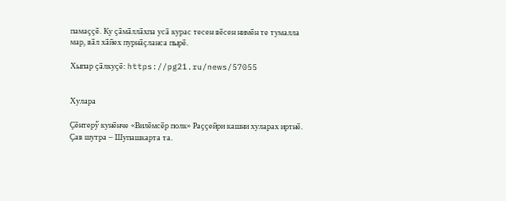памаҫҫӗ. Ку ҫӑмӑллӑхпа усӑ курас тесен вӗсен нимӗн те тумалла мар, вӑл хӑйех пурнӑҫланса пырӗ.

Хыпар ҫӑлкуҫӗ: https://pg21.ru/news/57055


Хулара

Ҫӗнтерӳ кунӗнче «Вилӗмсӗр полк» Раҫҫейри кашни хуларах иртнӗ. Ҫав шутра – Шупашкарта та.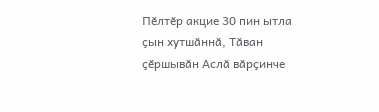Пӗлтӗр акцие 30 пин ытла ҫын хутшӑннӑ, Тӑван ҫӗршывӑн Аслӑ вӑрҫинче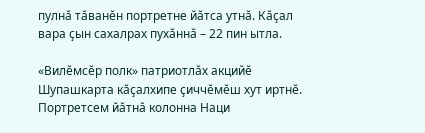пулнӑ тӑванӗн портретне йӑтса утнӑ. Кӑҫал вара ҫын сахалрах пухӑннӑ – 22 пин ытла.

«Вилӗмсӗр полк» патриотлӑх акцийӗ Шупашкарта кӑҫалхипе ҫиччӗмӗш хут иртнӗ. Портретсем йӑтнӑ колонна Наци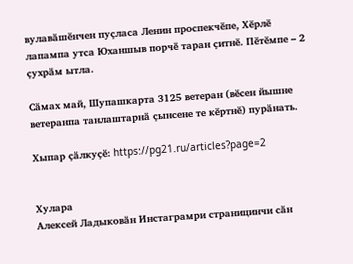вулавӑшӗнчен пуҫласа Ленин проспекчӗпе, Хӗрлӗ лапампа утса Юханшыв порчӗ таран ҫитнӗ. Пӗтӗмпе – 2 ҫухрӑм ытла.

Сӑмах май, Шупашкарта 3125 ветеран (вӗсен йышне ветеранпа танлаштарнӑ ҫынсене те кӗртнӗ) пурӑнать.

Хыпар ҫӑлкуҫӗ: https://pg21.ru/articles?page=2


Хулара
Алексей Ладыковӑн Инстаграмри страницинчи сӑн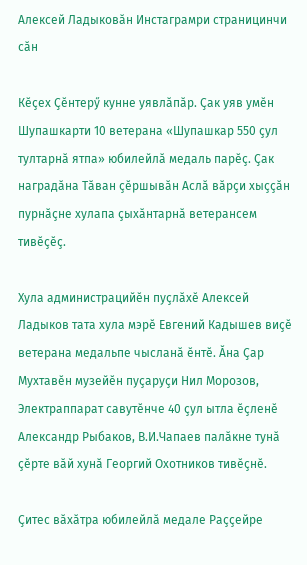Алексей Ладыковӑн Инстаграмри страницинчи сӑн

Кӗҫех Ҫӗнтерӳ кунне уявлӑпӑр. Ҫак уяв умӗн Шупашкарти 10 ветерана «Шупашкар 550 ҫул тултарнӑ ятпа» юбилейлӑ медаль парӗҫ. Ҫак наградӑна Тӑван ҫӗршывӑн Аслӑ вӑрҫи хыҫҫӑн пурнӑҫне хулапа ҫыхӑнтарнӑ ветерансем тивӗҫӗҫ.

Хула администрацийӗн пуҫлӑхӗ Алексей Ладыков тата хула мэрӗ Евгений Кадышев виҫӗ ветерана медальпе чысланӑ ӗнтӗ. Ӑна Ҫар Мухтавӗн музейӗн пуҫаруҫи Нил Морозов, Электраппарат савутӗнче 40 ҫул ытла ӗҫленӗ Александр Рыбаков, В.И.Чапаев палӑкне тунӑ ҫӗрте вӑй хунӑ Георгий Охотников тивӗҫнӗ.

Ҫитес вӑхӑтра юбилейлӑ медале Раҫҫейре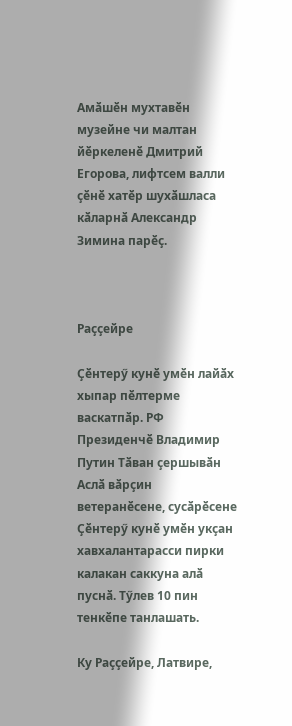Амӑшӗн мухтавӗн музейне чи малтан йӗркеленӗ Дмитрий Егорова, лифтсем валли ҫӗнӗ хатӗр шухӑшласа кӑларнӑ Александр Зимина парӗҫ.



Раҫҫейре

Ҫӗнтерӳ кунӗ умӗн лайӑх хыпар пӗлтерме васкатпӑр. РФ Президенчӗ Владимир Путин Тӑван ҫершывӑн Аслӑ вӑрҫин ветеранӗсене, сусӑрӗсене Ҫӗнтерӳ кунӗ умӗн укҫан хавхалантарасси пирки калакан саккуна алӑ пуснӑ. Тӳлев 10 пин тенкӗпе танлашать.

Ку Раҫҫейре, Латвире,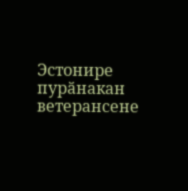Эстонире пурӑнакан ветерансене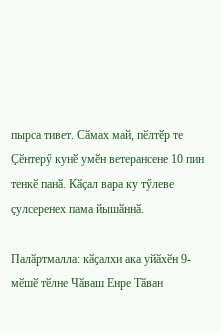пырса тивет. Сӑмах май, пӗлтӗр те Ҫӗнтерӳ кунӗ умӗн ветерансене 10 пин тенкӗ панӑ. Кӑҫал вара ку тӳлеве ҫулсеренех пама йышӑннӑ.

Палӑртмалла: кӑҫалхи ака уйӑхӗн 9-мӗшӗ тӗлне Чӑваш Енре Тӑван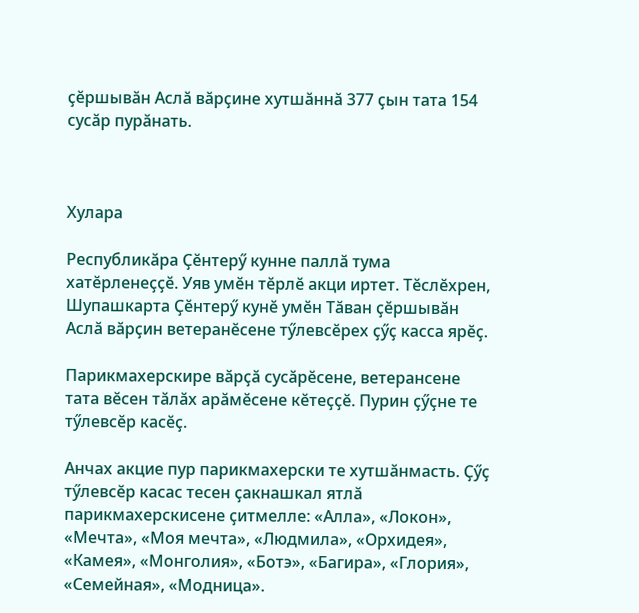ҫӗршывӑн Аслӑ вӑрҫине хутшӑннӑ 377 ҫын тата 154 сусӑр пурӑнать.



Хулара

Республикӑра Ҫӗнтерӳ кунне паллӑ тума хатӗрленеҫҫӗ. Уяв умӗн тӗрлӗ акци иртет. Тӗслӗхрен, Шупашкарта Ҫӗнтерӳ кунӗ умӗн Тӑван ҫӗршывӑн Аслӑ вӑрҫин ветеранӗсене тӳлевсӗрех ҫӳҫ касса ярӗҫ.

Парикмахерскире вӑрҫӑ сусӑрӗсене, ветерансене тата вӗсен тӑлӑх арӑмӗсене кӗтеҫҫӗ. Пурин ҫӳҫне те тӳлевсӗр касӗҫ.

Анчах акцие пур парикмахерски те хутшӑнмасть. Ҫӳҫ тӳлевсӗр касас тесен ҫакнашкал ятлӑ парикмахерскисене ҫитмелле: «Алла», «Локон», «Мечта», «Моя мечта», «Людмила», «Орхидея», «Камея», «Монголия», «Ботэ», «Багира», «Глория», «Семейная», «Модница».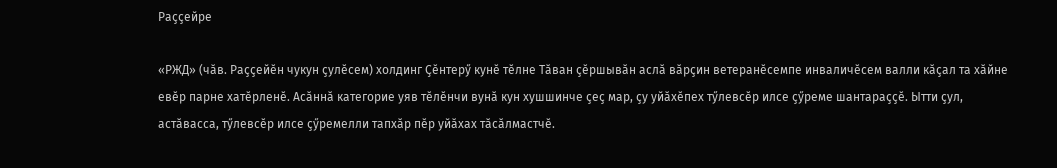Раҫҫейре

«РЖД» (чӑв. Раҫҫейӗн чукун ҫулӗсем) холдинг Ҫӗнтерӳ кунӗ тӗлне Тӑван ҫӗршывӑн аслӑ вӑрҫин ветеранӗсемпе инваличӗсем валли кӑҫал та хӑйне евӗр парне хатӗрленӗ. Асӑннӑ категорие уяв тӗлӗнчи вунӑ кун хушшинче ҫеҫ мар, ҫу уйӑхӗпех тӳлевсӗр илсе ҫӳреме шантараҫҫӗ. Ытти ҫул, астӑвасса, тӳлевсӗр илсе ҫӳремелли тапхӑр пӗр уйӑхах тӑсӑлмастчӗ.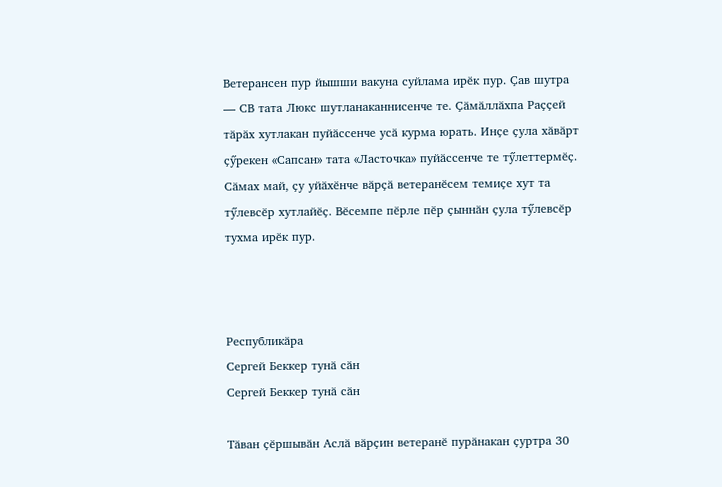Ветерансен пур йышши вакуна суйлама ирӗк пур. Ҫав шутра — СВ тата Люкс шутланаканнисенче те. Ҫӑмӑллӑхпа Раҫҫей тӑрӑх хутлакан пуйӑссенче усӑ курма юрать. Инҫе ҫула хӑвӑрт ҫӳрекен «Сапсан» тата «Ласточка» пуйӑссенче те тӳлеттермӗҫ. Сӑмах май, ҫу уйӑхӗнче вӑрҫӑ ветеранӗсем темиҫе хут та тӳлевсӗр хутлайӗҫ. Вӗсемпе пӗрле пӗр ҫыннӑн ҫула тӳлевсӗр тухма ирӗк пур.



Республикӑра
Сергей Беккер тунӑ сӑн
Сергей Беккер тунӑ сӑн

Тӑван ҫӗршывӑн Аслӑ вӑрҫин ветеранӗ пурӑнакан ҫуртра 30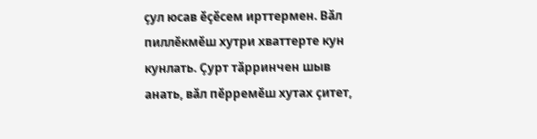ҫул юсав ӗҫӗсем ирттермен. Вӑл пиллӗкмӗш хутри хваттерте кун кунлать. Ҫурт тӑрринчен шыв анать, вӑл пӗрремӗш хутах ҫитет,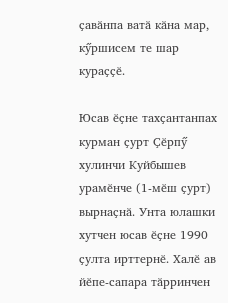ҫавӑнпа ватӑ кӑна мар, кӳршисем те шар кураҫҫӗ.

Юсав ӗҫне тахҫантанпах курман ҫурт Ҫӗрпӳ хулинчи Куйбышев урамӗнче (1-мӗш ҫурт) вырнаҫнӑ. Унта юлашки хутчен юсав ӗҫне 1990 ҫулта ирттернӗ. Халӗ ав йӗпе-сапара тӑрринчен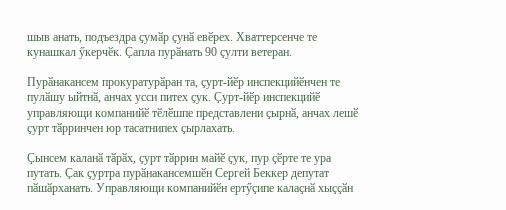шыв анать, подъездра ҫумӑр ҫунӑ евӗрех. Хваттерсенче те кунашкал ӳкерчӗк. Ҫапла пурӑнать 90 ҫулти ветеран.

Пурӑнакансем прокуратурӑран та, ҫурт-йӗр инспекцийӗнчен те пулӑшу ыйтнӑ, анчах усси питех ҫук. Ҫурт-йӗр инспекцийӗ управляющи компанийӗ тӗлӗшпе представлени ҫырнӑ, анчах лешӗ ҫурт тӑрринчен юр тасатнипех ҫырлахать.

Ҫынсем каланӑ тӑрӑх, ҫурт тӑррин майӗ ҫук, пур ҫӗрте те ура путать. Ҫак ҫуртра пурӑнакансемшӗн Сергей Беккер депутат пӑшӑрханать. Управляющи компанийӗн ертӳҫипе калаҫнӑ хыҫҫӑн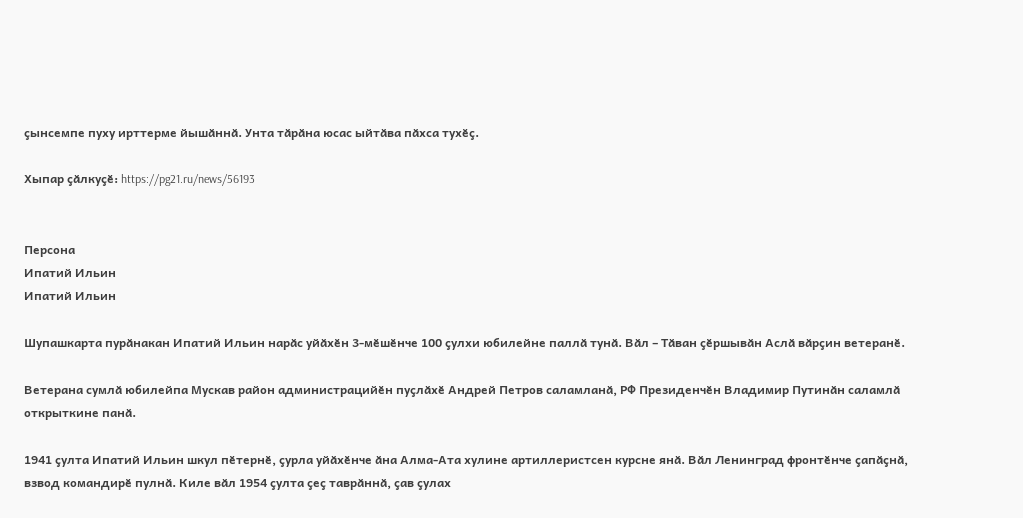ҫынсемпе пуху ирттерме йышӑннӑ. Унта тӑрӑна юсас ыйтӑва пӑхса тухӗҫ.

Хыпар ҫӑлкуҫӗ: https://pg21.ru/news/56193


Персона
Ипатий Ильин
Ипатий Ильин

Шупашкарта пурӑнакан Ипатий Ильин нарӑс уйӑхӗн 3-мӗшӗнче 100 ҫулхи юбилейне паллӑ тунӑ. Вӑл – Тӑван ҫӗршывӑн Аслӑ вӑрҫин ветеранӗ.

Ветерана сумлӑ юбилейпа Мускав район администрацийӗн пуҫлӑхӗ Андрей Петров саламланӑ, РФ Президенчӗн Владимир Путинӑн саламлӑ открыткине панӑ.

1941 ҫулта Ипатий Ильин шкул пӗтернӗ, ҫурла уйӑхӗнче ӑна Алма-Ата хулине артиллеристсен курсне янӑ. Вӑл Ленинград фронтӗнче ҫапӑҫнӑ, взвод командирӗ пулнӑ. Киле вӑл 1954 ҫулта ҫеҫ таврӑннӑ, ҫав ҫулах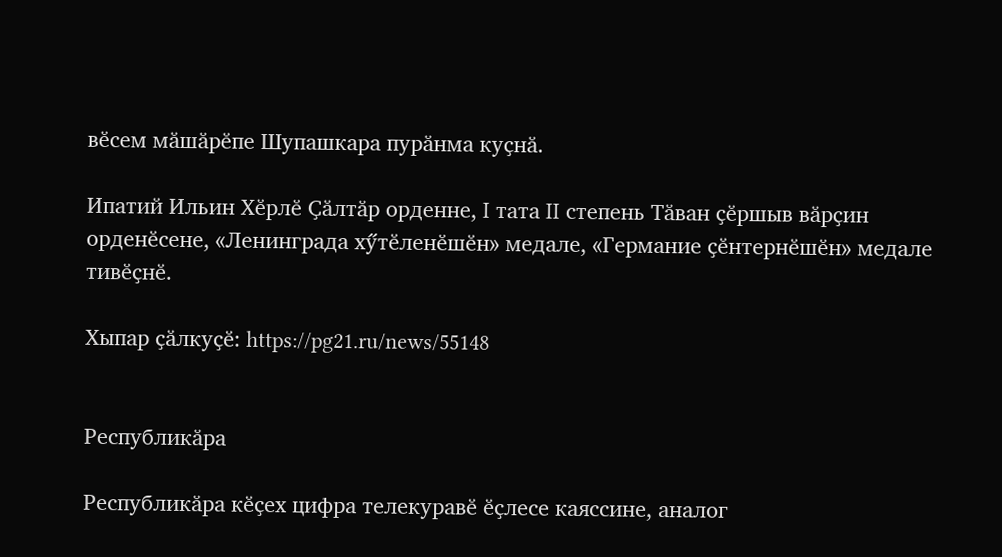вӗсем мӑшӑрӗпе Шупашкара пурӑнма куҫнӑ.

Ипатий Ильин Хӗрлӗ Ҫӑлтӑр орденне, I тата II степень Тӑван ҫӗршыв вӑрҫин орденӗсене, «Ленинграда хӳтӗленӗшӗн» медале, «Германие ҫӗнтернӗшӗн» медале тивӗҫнӗ.

Хыпар ҫӑлкуҫӗ: https://pg21.ru/news/55148


Республикӑра

Республикӑра кӗҫех цифра телекуравӗ ӗҫлесе каяссине, аналог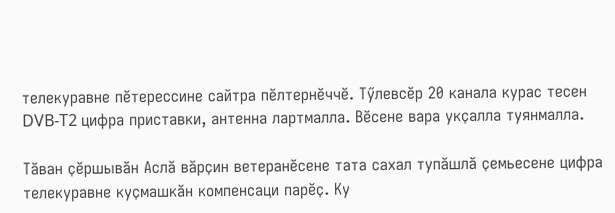телекуравне пӗтерессине сайтра пӗлтернӗччӗ. Тӳлевсӗр 20 канала курас тесен DVB-T2 цифра приставки, антенна лартмалла. Вӗсене вара укҫалла туянмалла.

Тӑван ҫӗршывӑн Аслӑ вӑрҫин ветеранӗсене тата сахал тупӑшлӑ ҫемьесене цифра телекуравне куҫмашкӑн компенсаци парӗҫ. Ку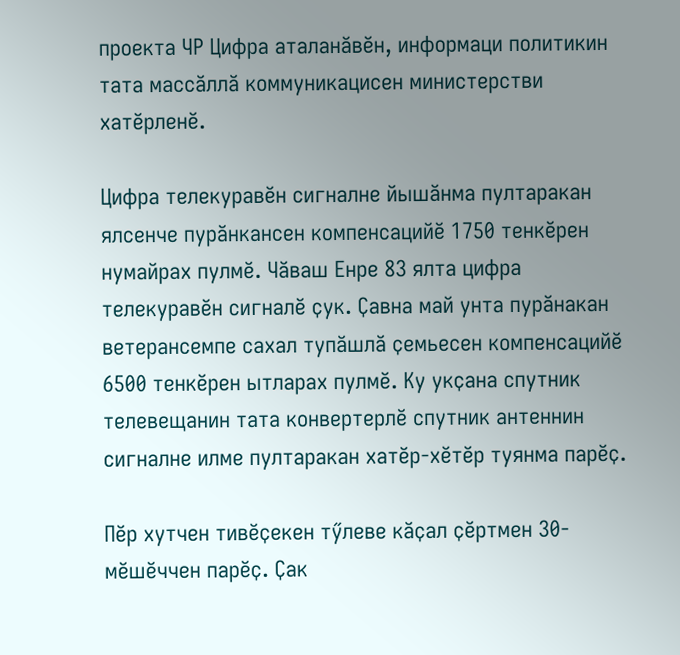проекта ЧР Цифра аталанӑвӗн, информаци политикин тата массӑллӑ коммуникацисен министерстви хатӗрленӗ.

Цифра телекуравӗн сигналне йышӑнма пултаракан ялсенче пурӑнкансен компенсацийӗ 1750 тенкӗрен нумайрах пулмӗ. Чӑваш Енре 83 ялта цифра телекуравӗн сигналӗ ҫук. Ҫавна май унта пурӑнакан ветерансемпе сахал тупӑшлӑ ҫемьесен компенсацийӗ 6500 тенкӗрен ытларах пулмӗ. Ку укҫана спутник телевещанин тата конвертерлӗ спутник антеннин сигналне илме пултаракан хатӗр-хӗтӗр туянма парӗҫ.

Пӗр хутчен тивӗҫекен тӳлеве кӑҫал ҫӗртмен 30-мӗшӗччен парӗҫ. Ҫак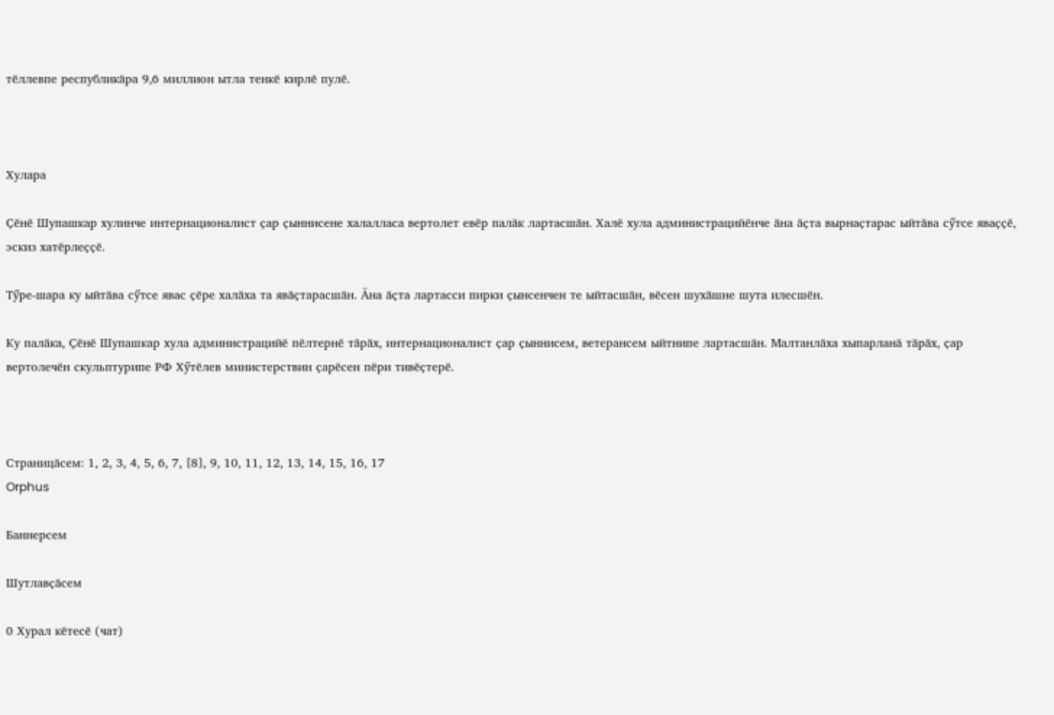тӗллевпе республикӑра 9,6 миллион ытла тенкӗ кирлӗ пулӗ.



Хулара

Ҫӗнӗ Шупашкар хулинче интернационалист ҫар ҫыннисене халалласа вертолет евӗр палӑк лартасшӑн. Халӗ хула администрацийӗнче ӑна ӑҫта вырнаҫтарас ыйтӑва сӳтсе яваҫҫӗ, эскиз хатӗрлеҫҫӗ.

Тӳре-шара ку ыйтӑва сӳтсе явас ҫӗре халӑха та явӑҫтарасшӑн. Ӑна ӑҫта лартасси пирки ҫынсенчен те ыйтасшӑн, вӗсен шухӑшне шута илесшӗн.

Ку палӑка, Ҫӗнӗ Шупашкар хула администрацийӗ пӗлтернӗ тӑрӑх, интернационалист ҫар ҫыннисем, ветерансем ыйтнипе лартасшӑн. Малтанлӑха хыпарланӑ тӑрӑх, ҫар вертолечӗн скульптурипе РФ Хӳтӗлев министерствин ҫарӗсен пӗри тивӗҫтерӗ.



Страницӑсем: 1, 2, 3, 4, 5, 6, 7, [8], 9, 10, 11, 12, 13, 14, 15, 16, 17
Orphus

Баннерсем

Шутлавҫӑсем

0 Хурал кӗтесӗ (чат)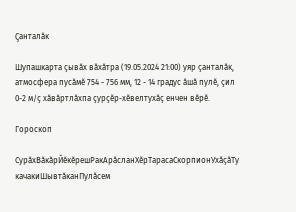Ҫанталӑк

Шупашкарта ҫывӑх вӑхӑтра (19.05.2024 21:00) уяр ҫанталӑк, атмосфера пусӑмӗ 754 - 756 мм, 12 - 14 градус ӑшӑ пулӗ, ҫил 0-2 м/ҫ хӑвӑртлӑхпа ҫурҫӗр-хӗвелтухӑҫ енчен вӗрӗ.

Гороскоп

СурӑхВӑкӑрЙӗкӗрешРакАрӑсланХӗрТарасаСкорпионУхӑҫӑТу качакиШывтӑканПулӑсем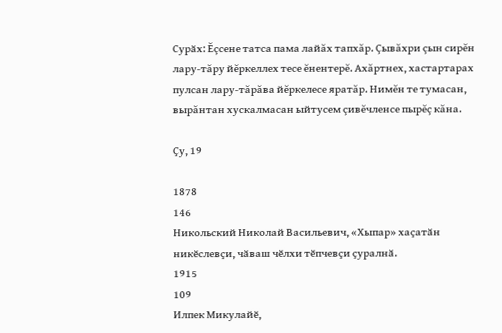Сурӑх: Ĕçсене татса пама лайăх тапхăр. Çывăхри çын сирĕн лару-тăру йĕркеллех тесе ĕнентерĕ. Ахăртнех, хастартарах пулсан лару-тăрăва йĕркелесе яратăр. Нимĕн те тумасан, вырăнтан хускалмасан ыйтусем çивĕчленсе пырĕç кăна.

Ҫу, 19

1878
146
Никольский Николай Васильевич, «Хыпар» хаҫатӑн никӗслевҫи, чӑваш чӗлхи тӗпчевҫи ҫуралнӑ.
1915
109
Илпек Микулайӗ,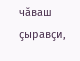чӑваш ҫыравҫи,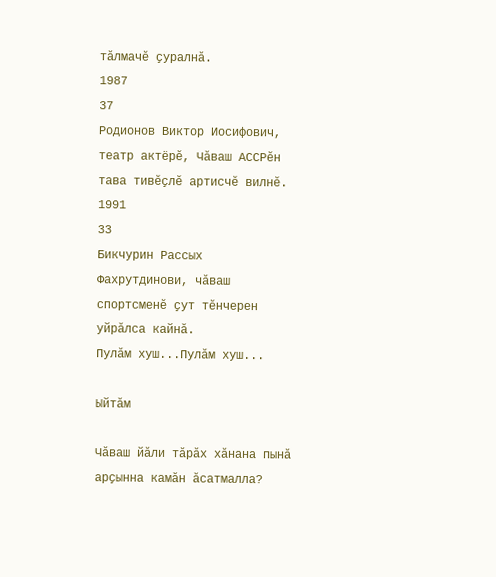тӑлмачӗ ҫуралнӑ.
1987
37
Родионов Виктор Иосифович, театр актёрӗ, Чӑваш АССРӗн тава тивӗҫлӗ артисчӗ вилнӗ.
1991
33
Бикчурин Рассых Фахрутдинови, чӑваш спортсменӗ ҫут тӗнчерен уйрӑлса кайнӑ.
Пулӑм хуш...Пулӑм хуш...

Ыйтӑм

Чӑваш йӑли тӑрӑх хӑнана пынӑ арҫынна камӑн ӑсатмалла?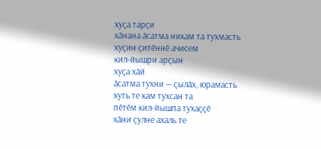хуҫа тарҫи
хӑнана ӑсатма никам та тухмасть
хуҫин ҫитӗннӗ ачисем
кил-йышри арҫын
хуҫа хӑй
ӑсатма тухни — ҫылӑх, юрамасть
хуть те кам тухсан та
пӗтӗм кил-йышпа тухаҫҫӗ
хӑни ҫулне ахаль те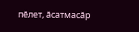пӗлет, ӑсатмасӑр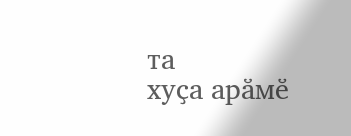та
хуҫа арӑмӗ